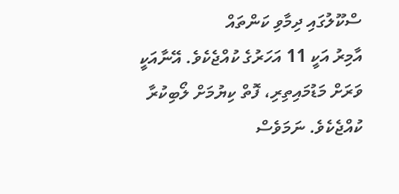ސްކޫލުގައި ދިމާވި ކަންތައް
އާމިރު އަކީ 11 އަހަރުގެ ކުއްޖެކެވެ. އޭނާއަކީ ވަރަށް މަޑުމައިތިރި، ފޮތް ކިޔުމަށް ލޯބިކުރާ ކުއްޖެކެވެ. ނަމަވެސް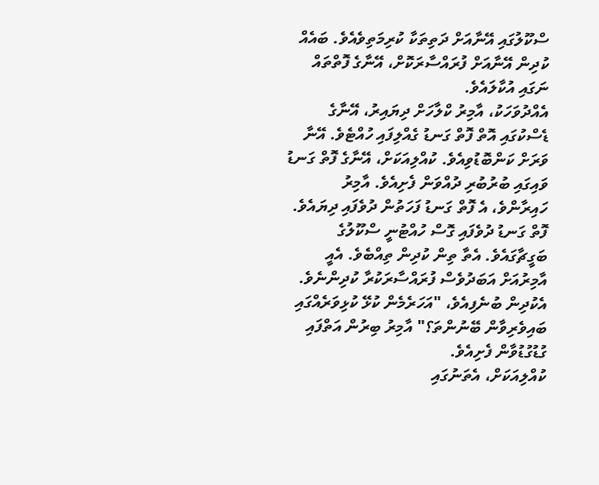ސްކޫލުގައި އޭނާއަށް ދަތިތަކާ ކުރިމަތިވެއެވެ. ބައެއް ކުދިން އޭނާއަށް ފުރައްސާރަކޮށް، އޭނާގެ ފޮތްތައް ނަގައި އުކާލައެވެ.
އެއްދުވަހަކު، އާމިރު ކްލާހަށް ދިޔައިރު، އޭނާގެ ޑެސްކުގައި އޮތް ފޮތް ގަނޑު ގެއްލިފައި ހުއްޓެވެ. އޭނާ ވަރަށް ކަންބޮޑުވިއެވެ. ކުއްލިއަކަށް، އޭނާގެ ފޮތް ގަނޑު ވައިގައި ބުރުބުރި ދުއްވަން ފެށިއެވެ. އާމިރު ހައިރާންވެ، އެ ފޮތް ގަނޑު ފަހަތުން ދުވެފައި ދިޔައެވެ.
ފޮތް ގަނޑު ދުވެފައި ގޮސް ހުއްޓުނީ ސްކޫލުގެ ބަގީޗާގައެވެ. އެތާ ތިން ކުދިން ތިއްބެވެ. އެއީ އާމިރުއަށް އަބަދުވެސް ފުރައްސާރަކުރާ ކުދިންނެވެ. އެކުދިން ބުނެފިއެވެ، "އަހަރެމެން ކުޅޭ ކުޅިވަރެއްގައި ބައިވެރިވާން ބޭނުންތަ؟" އާމިރު ބިރުން އަތްފައި ގުޑުގުޑުވާން ފެށިއެވެ.
ކުއްލިއަކަށް، އެތަނުގައި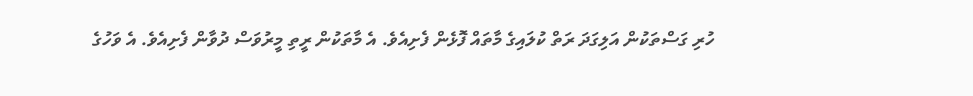ހުރި ގަސްތަކުން އަލިގަދަ ރަތް ކުލައިގެ މާތައް ފޮޅެން ފެށިއެވެ. އެ މާތަކުން ރީތި މީރުވަސް ދުވާން ފެށިއެވެ. އެ ވަހުގެ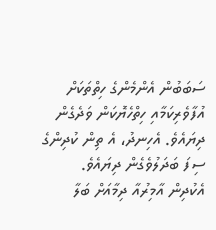ސަބަބުން އެންމެންގެ ހިތްތަކަށް އުފާވެރިކަމާއި ހިތްހެޔޮކަން ވަދެގެން ދިޔައެވެ. އެހިނދު، އެ ތިން ކުދިންގެ ސިފަ ބަދަލުވެގެން ދިޔައެވެ.
އެކުދިން އާމިރުއާ ދިމާއަށް ބަލާ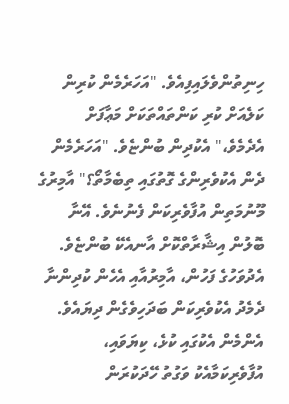ހިނިތުންވެލައިފިއެވެ. "އަހަރެމެން ކުރިން ކަލެއަށް ކުރި ކަންތައްތަކަށް މަޢާފަށް އެދެމެވެ،" އެކުދިން ބުންޏެވެ. "އަހަރެމެން ދެން އެކުވެރިންގެ ގޮތުގައި ތިބެމާތޯ؟" އާމިރުގެ މޫނުމަތިން އުފާވެރިކަން ފެނުނެވެ. އޭނާ ބޮލުން އިޝާރާތްކޮށް އާނއެކޭ ބުންޏެވެ.
އެދުވަހުގެ ފަހުން، އާމިރުއާއި އެހެން ކުދިންނާ ދެމެދު އެކުވެރިކަން ބަދަހިވެގެން ދިޔައެވެ. އެންމެން އެކުގައި ކުޅެ، ކިޔަވައި، އުފާވެރިކަމާއެކު ވަގުތު ހޭދަކުރަން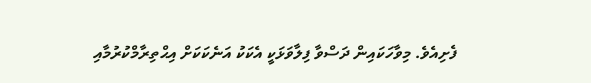ފެށިއެވެ. މިވާހަކައިން ދަސްވާ ފިލާވަޅަކީ އެކަކު އަނެކަކަށް އިޙްތިރާމްކުރުމާއި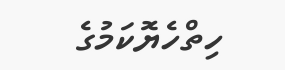ހިތްހެޔޮކަމުގެ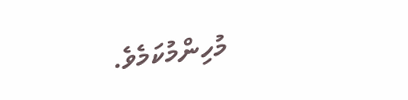މުހިންމުކަމެވެ.